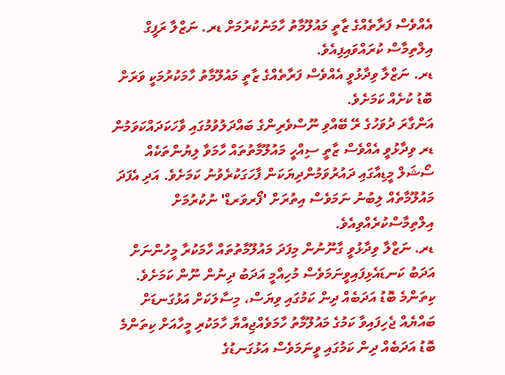އެއްވެސް ފަރާތެއްގެ ޒާތީ މައުލޫމާތު ހާމަނުކުރުމަށް ޑރ. ނަޒްލާ ރަފީގް އިލްތިމާސް ކުރައްވައިފިއެވެ.
ޑރ. ނަޒްލާ ވިދާޅުވީ އެއްވެސް ފަރާތެއްގެ ޒާތީ މައުލޫމާތު ހާމަކުރުމަކީ ވަރަށް ބޮޑު ކުށެއް ކަމަށެވެ.
އަންގާރަ ދުވަހުގެ ރޭ ބޭއްވި ނޫސްވެރިންގެ ބައްދަލުވުމުގައި ވާހަކަދައްކަވަމުން ޑރ ވިދާޅުވީ އެއްވެސް ޒާތީ ސިއްހީ މައުލޫމާތުތައް ހާމަވާ ލިޔުންތަކެއް ސޯޝަލް މީޑިއާގައި ދައުރުވަމުންދިޔަކަން ފާހަގަކުރެވުނު ކަމަށެވެ. އަދި އެފަދަ މައުލޫމާތެއް ލިބުނު ނަމަވެސް އިތުރަށް 'ފޯރވަރޑް' ނުކުރުމަށް އިލްތިމާސްކުރެއްވިއެވެ.
ޑރ. ނަޒްލާ ވިދާޅުވީ ގާނޫނުން މިފަދަ މައުލޫމާތުތައް ހާމަކުރާ މީހުންނަށް އަދަބު ކަނޑައެޅިފައިވީނަމަވެސް މުހިއްމީ އަދަބު ދިނުން ނޫން ކަމަށެވެ.
ކިތަންމެ ބޮޑު އަދަބެއް ދިން ކަމުގައި ވިޔަސް، މިސާލަކަށް އަޅުގަނޑަށް ބައްޔެއް ޖެހިފައިވާ ކަމުގެ މައުލޫމާތު ހާމަވެއްޖިއްޔާ ހާމަކުރި މީހާއަށް ކިތަންމެ ބޮޑު އަދަބެއް ދިން ކަމުގައި ވީނަމަވެސް އަޅުގަނޑުގެ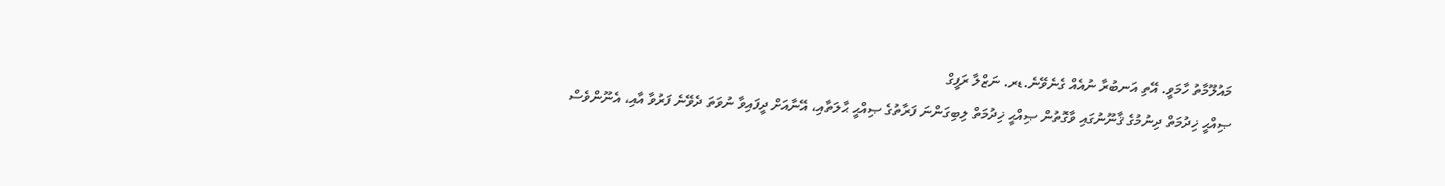މައުލޫމާތު ހާމަވީ. އޭތި އަނބުރާ ނުއެއް ގެނެވޭނެ.ޑރ. ނަޒްލާ ރަފީގް
ޞިއްޙީ ޚިދުމަތް ދިނުމުގެ ޤާނޫނުގައި ވާގޮތުން ޞިއްޙީ ޚިދުމަތް ލިބިގަންނަ ފަރާތުގެ ޞިއްޙީ ޙާލަތާއި، އޭނާއަށް ދީފައިވާ ނުވަތަ ދެވޭނެ ފަރުވާ އާއި، އެނޫންވެސް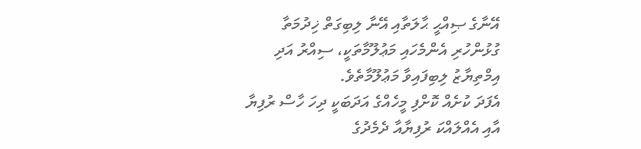އޭނާގެ ޞިއްޙީ ޙާލަތާއި އޭނާ ލިބިގަތް ޚިދުމަތާ ގުޅުންހުރި އެންމެހައި މަޢުލޫމާތަކީ، ސިއްރު އަދި އިމްތިޔާޒު ލިބިފައިވާ މަޢުލޫމާތެވެ.
އެފަދަ ކުށެއް ކޮށްފި މީހެއްގެ އަދަބަކީ ދިހަ ހާސް ރުފިޔާ އާއި އެއްލައްކަ ރުފިޔާއާ ދެމެދުގެ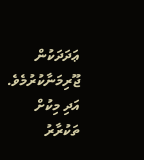ޢަދަދަކުން ޖޫރިމަނާކުރުމެވެ. އަދި މިކުށް ތަކުރާރު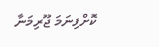ކޮށްފިނަމަ ޖޫރިމަނާ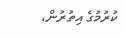ކުރުމުގެ އިތުރުން،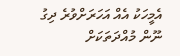އެމީހަކު އެއް އަހަރަށްވުރެ ދިގު ނޫން މުއްދަތަކަށް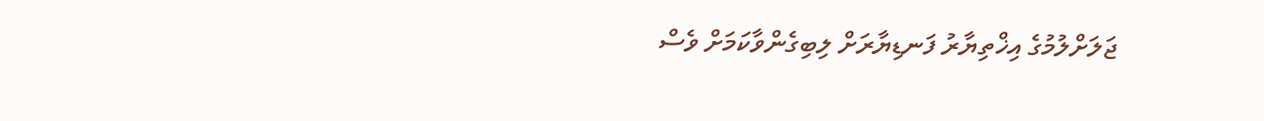ޖަލަށްލުމުގެ އިޚްތިޔާރު ފަނޑިޔާރަށް ލިބިގެންވާކަމަށް ވެސް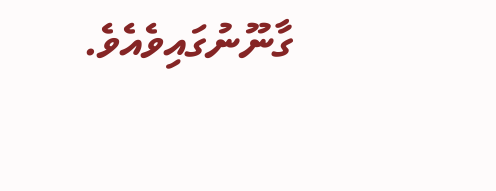ގާނޫނުގައިވެއެވެ.